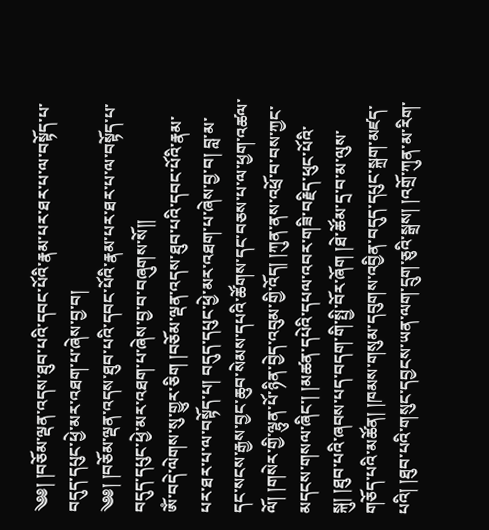༄༅། །བཅོམ་ལྡན་འདས་ཐུབ་པའི་དབང་པོའི་རྣམ་པར་ཐར་པ་ལ་བསྟོད་པ་བདུད་དཔུང་ཕྱེ་མར་འཐག་པ་ཞེས་བྱ་བ།
༄༅། །བཅོམ་ལྡན་འདས་ཐུབ་པའི་དབང་པོའི་རྣམ་པར་ཐར་པ་ལ་བསྟོད་པ་བདུད་དཔུང་ཕྱེ་མར་འཐག་པ་ཞེས་བྱ་བ་བཞུགས་སོ།།
ཨོཾ་བདེ་ལེགས་སུ་གྱུར་ཅིག །བཅོམ་ལྡན་འདས་ཐུབ་པའི་དབང་པོའི་རྣམ་པར་ཐར་པ་ལ་བསྟོད་པ། བདུད་དཔུང་ཕྱེ་མར་འཐག་པ་ཞེས་བྱ་བ། བླ་མ་དང་སངས་རྒྱས་བྱང་ཆུབ་སེམས་དཔའི་ཚོགས་དང་བཅས་པ་ལ་ཕྱག་འཚལ་ལོ། །གསེར་གྱི་ལྷུན་པོ་ཉིན་བྱེད་འབུམ་གྱི་འོད། །ཀུན་ནས་འཕྲོ་བ་བས་ཀྱང་མདངས་གསལ་ཞིང་། །མཚན་དཔེའི་དཔལ་འབར་གཟི་བརྗིད་ཕུང་པོའི་སྐུ། །ཐུབ་པའི་ཞབས་པད་བདག་གི་སྤྱི་བོར་ཞོག །ཐེ་ཚོམ་དྲ་བ་མ་ལུས་གཅོད་པའི་མཚོན། །ཁམས་གསུམ་དབུགས་འབྱིན་བདུད་དཔུང་སྐྲག་མཛད་པའི། །ཐུབ་པའི་གསུང་དབྱངས་ཡན་ལག་དྲུག་ཅུའི་སྒྲས། །འགྲོ་ཀུན་མ་རིག་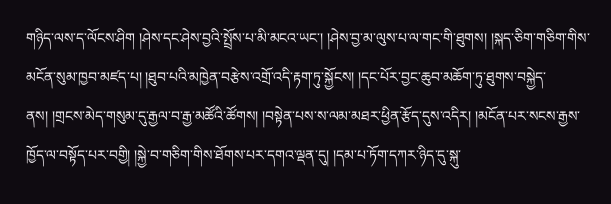གཉིད་ལས་ད་ལོངས་ཤིག །ཤེས་དང་ཤེས་བྱའི་སྤྲོས་པ་མི་མངའ་ཡང་། །ཤེས་བྱ་མ་ལུས་པ་ལ་གང་གི་ཐུགས། །སྐད་ཅིག་གཅིག་གིས་མངོན་སུམ་ཁྱབ་མཛད་པ། །ཐུབ་པའི་མཁྱེན་བརྩེས་འགྲོ་འདི་རྟག་ཏུ་སྐྱོངས། །དང་པོར་བྱང་ཆུབ་མཆོག་ཏུ་ཐུགས་བསྐྱེད་ནས། །གྲངས་མེད་གསུམ་དུ་རྒྱལ་བ་རྒྱ་མཚོའི་ཚོགས། །བསྟེན་པས་ས་ལམ་མཐར་ཕྱིན་རྩོད་དུས་འདིར། །མངོན་པར་སངས་རྒྱས་ཁྱོད་ལ་བསྟོད་པར་བགྱི། །སྐྱེ་བ་གཅིག་གིས་ཐོགས་པར་དགའ་ལྡན་དུ། །དམ་པ་ཏོག་དཀར་ཉིད་དུ་སྐུ་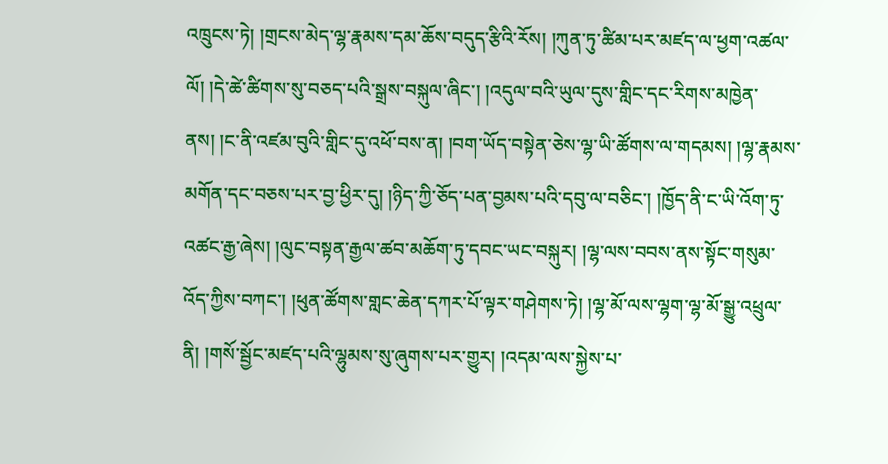འཁྲུངས་ཏེ། །གྲངས་མེད་ལྷ་རྣམས་དམ་ཆོས་བདུད་རྩིའི་རོས། །ཀུན་ཏུ་ཚིམ་པར་མཛད་ལ་ཕྱག་འཚལ་ལོ། །དེ་ཚེ་ཚིགས་སུ་བཅད་པའི་སྒྲས་བསྐུལ་ཞིང་། །འདུལ་བའི་ཡུལ་དུས་གླིང་དང་རིགས་མཁྱེན་ནས། །ང་ནི་འཛམ་བུའི་གླིང་དུ་འཕོ་བས་ན། །བག་ཡོད་བསྟེན་ཅེས་ལྷ་ཡི་ཚོགས་ལ་གདམས། །ལྷ་རྣམས་མགོན་དང་བཅས་པར་བྱ་ཕྱིར་དུ། །ཉིད་ཀྱི་ཅོད་པན་བྱམས་པའི་དབུ་ལ་བཅིང་། །ཁྱོད་ནི་ང་ཡི་འོག་ཏུ་འཚང་རྒྱ་ཞེས། །ལུང་བསྟན་རྒྱལ་ཚབ་མཆོག་ཏུ་དབང་ཡང་བསྐུར། །ལྷ་ལས་བབས་ནས་སྟོང་གསུམ་འོད་ཀྱིས་བཀང་། །ཕུན་ཚོགས་གླང་ཆེན་དཀར་པོ་ལྟར་གཤེགས་ཏེ། །ལྷ་མོ་ལས་ལྷག་ལྷ་མོ་སྒྱུ་འཕྲུལ་ནི། །གསོ་སྦྱོང་མཛད་པའི་ལྷུམས་སུ་ཞུགས་པར་གྱུར། །འདམ་ལས་སྐྱེས་པ་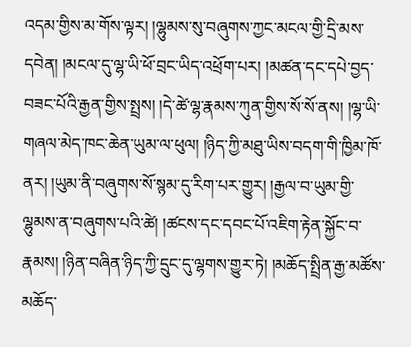འདམ་གྱིས་མ་གོས་ལྟར། །ལྷུམས་སུ་བཞུགས་ཀྱང་མངལ་གྱི་དྲི་མས་དབེན། །མངལ་དུ་ལྷ་ཡི་ཕོ་བྲང་ཡིད་འཕྲོག་པར། །མཚན་དང་དཔེ་བྱད་བཟང་པོའི་རྒྱན་གྱིས་སྤྲས། །དེ་ཚེ་ལྷ་རྣམས་ཀུན་གྱིས་སོ་སོ་ནས། །ལྷ་ཡི་གཞལ་མེད་ཁང་ཆེན་ཡུམ་ལ་ཕུལ། །ཉིད་ཀྱི་མཐུ་ཡིས་བདག་གི་ཁྱིམ་ཁོ་ནར། །ཡུམ་ནི་བཞུགས་སོ་སྙམ་དུ་རིག་པར་གྱུར། །རྒྱལ་བ་ཡུམ་གྱི་ལྷུམས་ན་བཞུགས་པའི་ཚེ། །ཚངས་དང་དབང་པོ་འཇིག་རྟེན་སྐྱོང་བ་རྣམས། །ཉིན་བཞིན་ཉིད་ཀྱི་དྲུང་དུ་ལྷགས་གྱུར་ཏེ། །མཆོད་སྤྲིན་རྒྱ་མཚོས་མཆོད་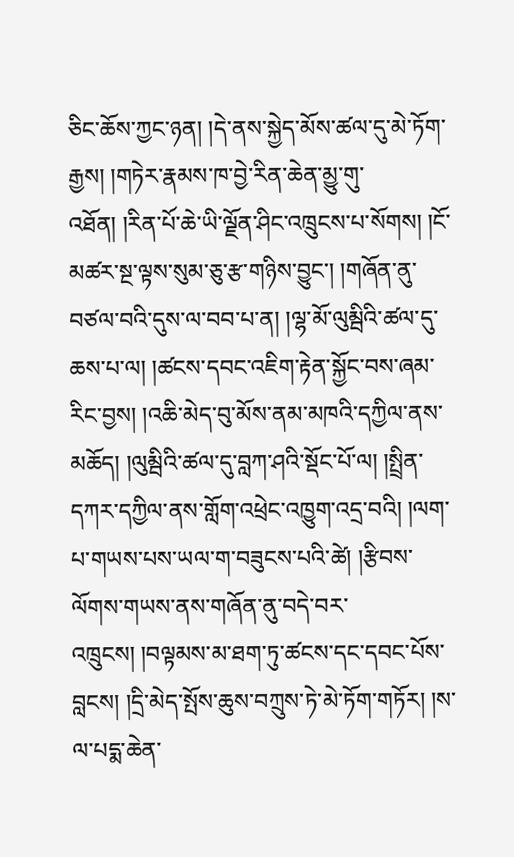ཅིང་ཆོས་ཀྱང་ཉན། །དེ་ནས་སྐྱེད་མོས་ཚལ་དུ་མེ་ཏོག་རྒྱས། །གཏེར་རྣམས་ཁ་བྱེ་རིན་ཆེན་མྱུ་གུ་འཐོན། །རིན་པོ་ཆེ་ཡི་ལྗོན་ཤིང་འཁྲུངས་པ་སོགས། །ངོ་མཚར་སྔ་ལྟས་སུམ་ཅུ་རྩ་གཉིས་བྱུང་། །གཞོན་ནུ་བཙལ་བའི་དུས་ལ་བབ་པ་ན། །ལྷ་མོ་ལུམྦིའི་ཚལ་དུ་ཆས་པ་ལ། །ཚངས་དབང་འཇིག་རྟེན་སྐྱོང་བས་ཞམ་རིང་བྱས། །འཆི་མེད་བུ་མོས་ནམ་མཁའི་དཀྱིལ་ནས་མཆོད། །ལུམྦིའི་ཚལ་དུ་བླཀ་ཤའི་སྡོང་པོ་ལ། །སྤྲིན་དཀར་དཀྱིལ་ནས་གློག་འཕྲེང་འཁྱུག་འདྲ་བའི། །ལག་པ་གཡས་པས་ཡལ་ག་བཟུངས་པའི་ཚེ། །རྩིབས་ལོགས་གཡས་ནས་གཞོན་ནུ་བདེ་བར་འཁྲུངས། །བལྟམས་མ་ཐག་ཏུ་ཚངས་དང་དབང་པོས་བླངས། །དྲི་མེད་སྤོས་ཆུས་བཀྲུས་ཏེ་མེ་ཏོག་གཏོར། །ས་ལ་པདྨ་ཆེན་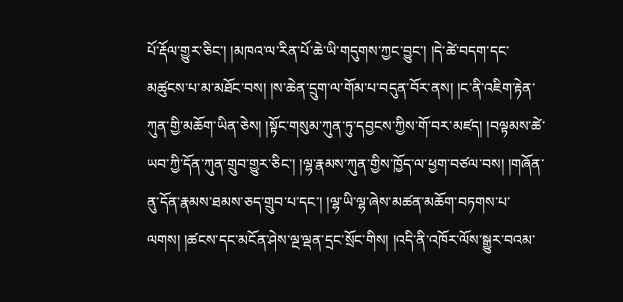པོ་རྡོལ་གྱུར་ཅིང་། །མཁའ་ལ་རིན་པོ་ཆེ་ཡི་གདུགས་ཀྱང་བྱུང་། །དེ་ཚེ་བདག་དང་མཚུངས་པ་མ་མཐོང་བས། །ས་ཆེན་དྲུག་ལ་གོམ་པ་བདུན་བོར་ནས། །ང་ནི་འཇིག་རྟེན་ཀུན་གྱི་མཆོག་ཡིན་ཅེས། །སྟོང་གསུམ་ཀུན་ཏུ་དབྱངས་ཀྱིས་གོ་བར་མཛད། །བལྟམས་ཚེ་ཡབ་ཀྱི་དོན་ཀུན་གྲུབ་གྱུར་ཅིང་། །ལྷ་རྣམས་ཀུན་གྱིས་ཁྱོད་ལ་ཕྱག་བཙལ་བས། །གཞོན་ནུ་དོན་རྣམས་ཐམས་ཅད་གྲུབ་པ་དང་། །ལྷ་ཡི་ལྷ་ཞེས་མཚན་མཆོག་བཏགས་པ་ལགས། །ཚངས་དང་མངོན་ཤེས་ལྔ་ལྡན་དྲང་སྲོང་གིས། །འདི་ནི་འཁོར་ལོས་སྒྱུར་བའམ་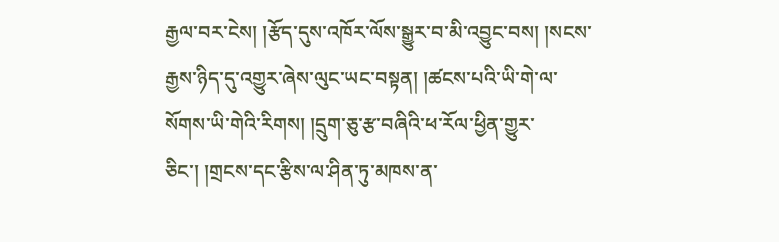རྒྱལ་བར་ངེས། །རྩོད་དུས་འཁོར་ལོས་སྒྱུར་བ་མི་འབྱུང་བས། །སངས་རྒྱས་ཉིད་དུ་འགྱུར་ཞེས་ལུང་ཡང་བསྟན། །ཚངས་པའི་ཡི་གེ་ལ་སོགས་ཡི་གེའི་རིགས། །དྲུག་ཅུ་རྩ་བཞིའི་ཕ་རོལ་ཕྱིན་གྱུར་ཅིང་། །གྲངས་དང་རྩིས་ལ་ཤིན་ཏུ་མཁས་ན་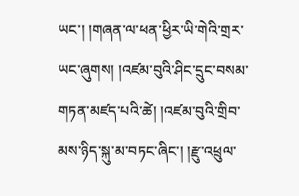ཡང་། །གཞན་ལ་ཕན་ཕྱིར་ཡི་གེའི་གྲར་ཡང་ཞུགས། །འཛམ་བུའི་ཤིང་དྲུང་བསམ་གཏན་མཛད་པའི་ཚེ། །འཛམ་བུའི་གྲིབ་མས་ཉིད་སྐུ་མ་བཏང་ཞིང་། །རྫུ་འཕྲུལ་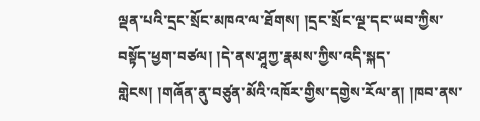ལྡན་པའི་དྲང་སྲོང་མཁའ་ལ་ཐོགས། །དྲང་སྲོང་ལྔ་དང་ཡབ་ཀྱིས་བསྟོད་ཕྱག་བཙལ། །དེ་ནས་ཤཱཀྱ་རྣམས་ཀྱིས་འདི་སྐད་གླེངས། །གཞོན་ནུ་བཙུན་མོའི་འཁོར་གྱིས་དགྱེས་རོལ་ན། །ཁབ་ནས་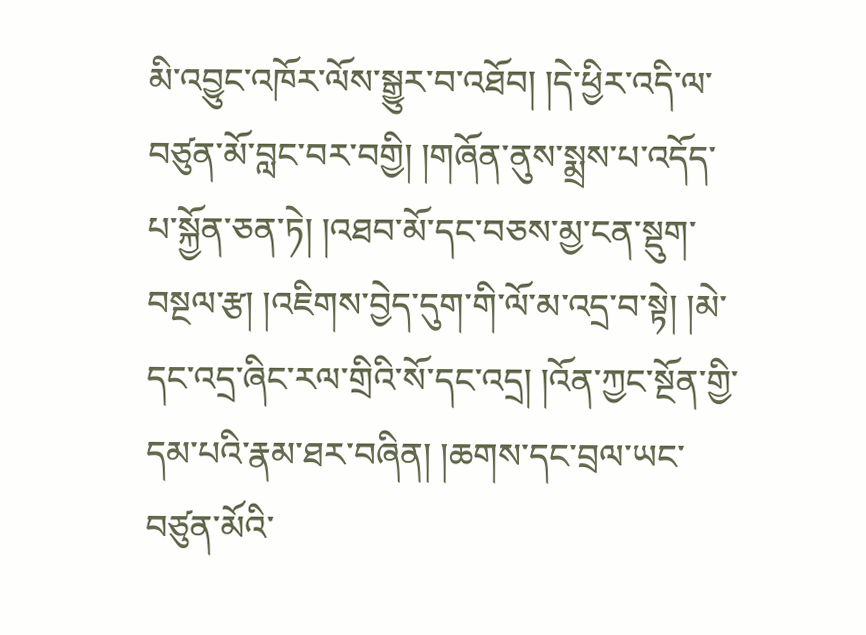མི་འབྱུང་འཁོར་ལོས་སྒྱུར་བ་འཐོབ། །དེ་ཕྱིར་འདི་ལ་བཙུན་མོ་བླང་བར་བགྱི། །གཞོན་ནུས་སྨྲས་པ་འདོད་པ་སྐྱོན་ཅན་ཏེ། །འཐབ་མོ་དང་བཅས་མྱ་ངན་སྡུག་བསྔལ་རྩ། །འཇིགས་བྱེད་དུག་གི་ལོ་མ་འདྲ་བ་སྟེ། །མེ་དང་འདྲ་ཞིང་རལ་གྲིའི་སོ་དང་འདྲ། །འོན་ཀྱང་སྔོན་གྱི་དམ་པའི་རྣམ་ཐར་བཞིན། །ཆགས་དང་བྲལ་ཡང་བཙུན་མོའི་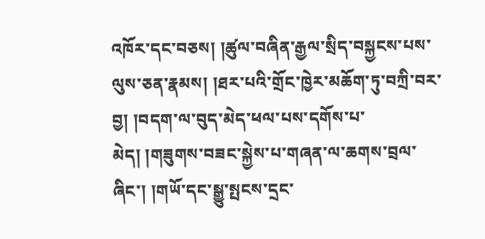འཁོར་དང་བཅས། །ཚུལ་བཞིན་རྒྱལ་སྲིད་བསྐྱངས་པས་ལུས་ཅན་རྣམས། །ཐར་པའི་གྲོང་ཁྱེར་མཆོག་ཏུ་བཀྲི་བར་བྱ། །བདག་ལ་བུད་མེད་ཕལ་པས་དགོས་པ་མེད། །གཟུགས་བཟང་སྐྱེས་པ་གཞན་ལ་ཆགས་བྲལ་ཞིང་། །གཡོ་དང་སྒྱུ་སྤངས་དྲང་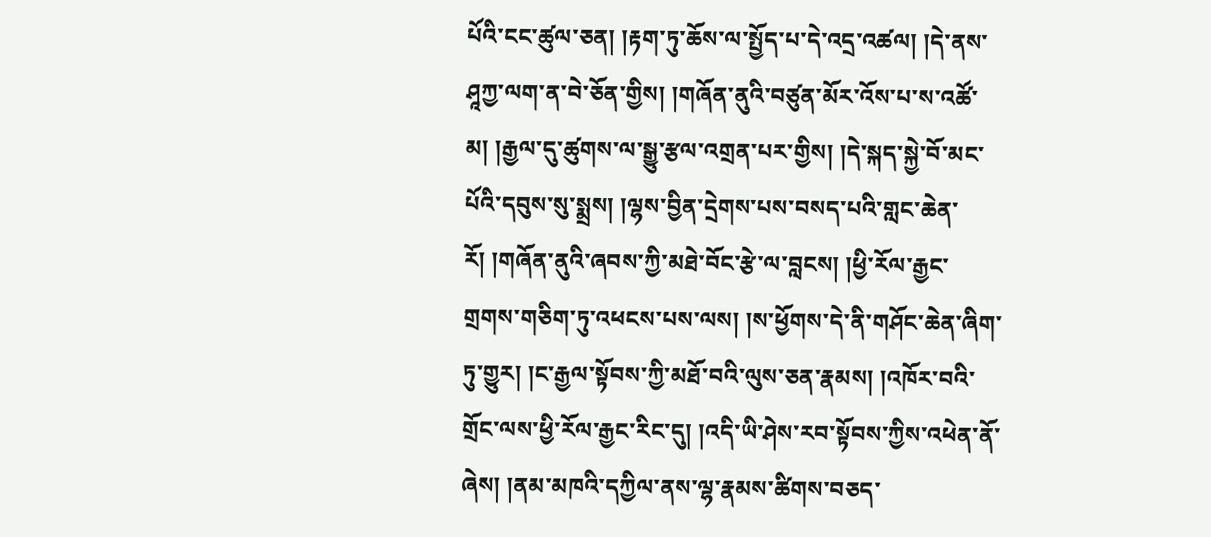པོའི་ངང་ཚུལ་ཅན། །རྟག་ཏུ་ཆོས་ལ་སྤྱོད་པ་དེ་འདྲ་འཚལ། །དེ་ནས་ཤཱཀྱ་ལག་ན་བེ་ཅོན་གྱིས། །གཞོན་ནུའི་བཙུན་མོར་འོས་པ་ས་འཚོ་མ། །རྒྱལ་དུ་ཚུགས་ལ་སྒྱུ་རྩལ་འགྲན་པར་གྱིས། །དེ་སྐད་སྐྱེ་བོ་མང་པོའི་དབུས་སུ་སྨྲས། །ལྷས་བྱིན་དྲེགས་པས་བསད་པའི་གླང་ཆེན་རོ། །གཞོན་ནུའི་ཞབས་ཀྱི་མཐེ་བོང་རྩེ་ལ་བླངས། །ཕྱི་རོལ་རྒྱང་གྲགས་གཅིག་ཏུ་འཕངས་པས་ལས། །ས་ཕྱོགས་དེ་ནི་གཤོང་ཆེན་ཞིག་ཏུ་གྱུར། །ང་རྒྱལ་སྟོབས་ཀྱི་མཐོ་བའི་ལུས་ཅན་རྣམས། །འཁོར་བའི་གྲོང་ལས་ཕྱི་རོལ་རྒྱང་རིང་དུ། །འདི་ཡི་ཤེས་རབ་སྟོབས་ཀྱིས་འཕེན་ནོ་ཞེས། །ནམ་མཁའི་དཀྱིལ་ནས་ལྷ་རྣམས་ཚིགས་བཅད་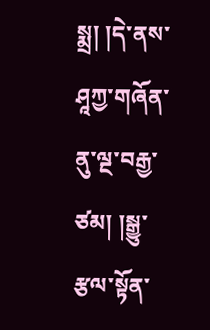སྨྲ། །དེ་ནས་ཤཱཀྱ་གཞོན་ནུ་ལྔ་བརྒྱ་ཙམ། །སྒྱུ་རྩལ་སྟོན་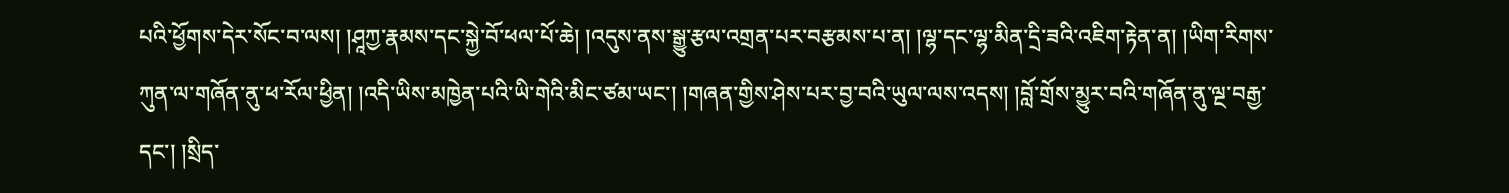པའི་ཕྱོགས་དེར་སོང་བ་ལས། །ཤཱཀྱ་རྣམས་དང་སྐྱེ་བོ་ཕལ་པོ་ཆེ། །འདུས་ནས་སྒྱུ་རྩལ་འགྲན་པར་བརྩམས་པ་ན། །ལྷ་དང་ལྷ་མིན་དྲི་ཟའི་འཇིག་རྟེན་ན། །ཡིག་རིགས་ཀུན་ལ་གཞོན་ནུ་ཕ་རོལ་ཕྱིན། །འདི་ཡིས་མཁྱེན་པའི་ཡི་གེའི་མིང་ཙམ་ཡང་། །གཞན་གྱིས་ཤེས་པར་བྱ་བའི་ཡུལ་ལས་འདས། །བློ་གྲོས་མྱུར་བའི་གཞོན་ནུ་ལྔ་བརྒྱ་དང་། །སྲིད་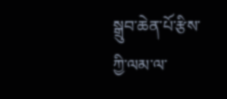སྒྲུབ་ཆེན་པོ་རྩིས་ཀྱི་ལམ་ལ་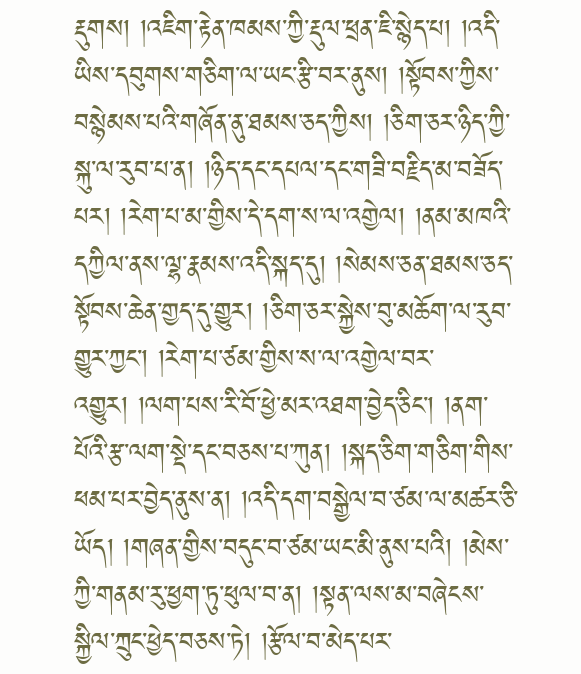རྡུགས། །འཇིག་རྟེན་ཁམས་ཀྱི་རྡུལ་ཕྲན་ཇི་སྙེད་པ། །འདི་ཡིས་དབུགས་གཅིག་ལ་ཡང་རྩི་བར་ནུས། །སྟོབས་ཀྱིས་བསྙེམས་པའི་གཞོན་ནུ་ཐམས་ཅད་ཀྱིས། །ཅིག་ཅར་ཉིད་ཀྱི་སྐུ་ལ་རུབ་པ་ན། །ཉིད་དང་དཔལ་དང་གཟི་བརྗིད་མ་བཟོད་པར། །རེག་པ་མ་གྱིས་དེ་དག་ས་ལ་འགྱེལ། །ནམ་མཁའི་དཀྱིལ་ནས་ལྷ་རྣམས་འདི་སྐད་དུ། །སེམས་ཅན་ཐམས་ཅད་སྟོབས་ཆེན་གྱད་དུ་གྱུར། །ཅིག་ཅར་སྐྱེས་བུ་མཆོག་ལ་རུབ་གྱུར་ཀྱང་། །རེག་པ་ཙམ་གྱིས་ས་ལ་འགྱེལ་བར་འགྱུར། །ལག་པས་རི་བོ་ཕྱེ་མར་འཐག་བྱེད་ཅིང་། །ནག་པོའི་རྩ་ལག་སྡེ་དང་བཅས་པ་ཀུན། །སྐད་ཅིག་གཅིག་གིས་ཕམ་པར་བྱེད་ནུས་ན། །འདི་དག་བསྒྱེལ་བ་ཙམ་ལ་མཚར་ཅི་ཡོད། །གཞན་གྱིས་བདུང་བ་ཙམ་ཡང་མི་ནུས་པའི། །མེས་ཀྱི་གནམ་རུ་ཕྱག་ཏུ་ཕུལ་བ་ན། །སྟན་ལས་མ་བཞེངས་སྐྱིལ་ཀྲུང་ཕྱེད་བཅས་ཏེ། །རྩོལ་བ་མེད་པར་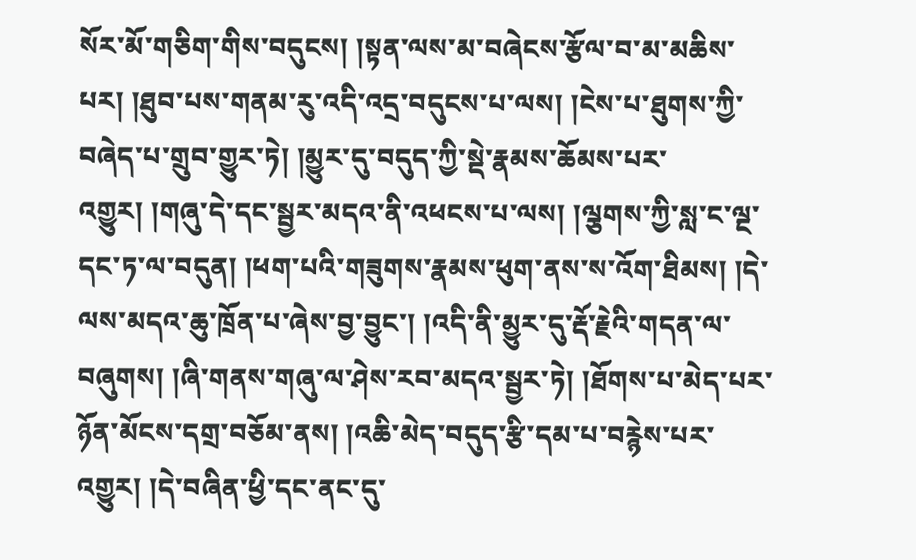སོར་མོ་གཅིག་གིས་བདུངས། །སྟན་ལས་མ་བཞེངས་རྩོལ་བ་མ་མཆིས་པར། །ཐུབ་པས་གནམ་རུ་འདི་འདྲ་བདུངས་པ་ལས། །ངེས་པ་ཐུགས་ཀྱི་བཞེད་པ་གྲུབ་གྱུར་ཏེ། །མྱུར་དུ་བདུད་ཀྱི་སྡེ་རྣམས་ཆོམས་པར་འགྱུར། །གཞུ་དེ་དང་སྦྱར་མདའ་ནི་འཕངས་པ་ལས། །ལྕགས་ཀྱི་སླ་ང་ལྔ་དང་ཏ་ལ་བདུན། །ཕག་པའི་གཟུགས་རྣམས་ཕུག་ནས་ས་འོག་ཐིམས། །དེ་ལས་མདའ་ཆུ་ཁྲོན་པ་ཞེས་བྱ་བྱུང་། །འདི་ནི་མྱུར་དུ་རྡོ་རྗེའི་གདན་ལ་བཞུགས། །ཞི་གནས་གཞུ་ལ་ཤེས་རབ་མདའ་སྦྱར་ཏེ། །ཐོགས་པ་མེད་པར་ཉོན་མོངས་དགྲ་བཅོམ་ནས། །འཆི་མེད་བདུད་རྩི་དམ་པ་བརྙེས་པར་འགྱུར། །དེ་བཞིན་ཕྱི་དང་ནང་དུ་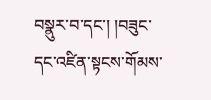བསྣུར་བ་དང་། །བཟུང་དང་འཛིན་སྟངས་གོམས་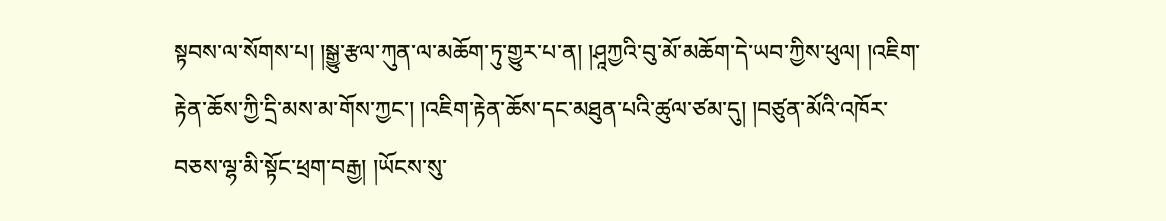སྟབས་ལ་སོགས་པ། །སྒྱུ་རྩལ་ཀུན་ལ་མཆོག་ཏུ་གྱུར་པ་ན། །ཤཱཀྱའི་བུ་མོ་མཆོག་དེ་ཡབ་ཀྱིས་ཕུལ། །འཇིག་རྟེན་ཆོས་ཀྱི་དྲི་མས་མ་གོས་ཀྱང་། །འཇིག་རྟེན་ཆོས་དང་མཐུན་པའི་ཚུལ་ཙམ་དུ། །བཙུན་མོའི་འཁོར་བཅས་ལྷ་མི་སྟོང་ཕྲག་བརྒྱ། །ཡོངས་སུ་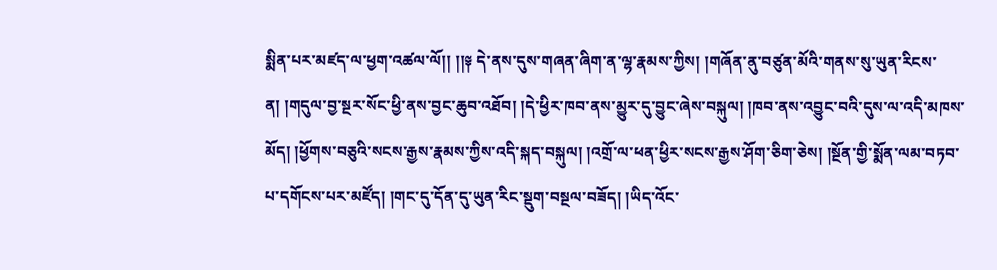སྨིན་པར་མཛད་ལ་ཕྱག་འཚལ་ལོ།། །།༈ དེ་ནས་དུས་གཞན་ཞིག་ན་ལྷ་རྣམས་ཀྱིས། །གཞོན་ནུ་བཙུན་མོའི་གནས་སུ་ཡུན་རིངས་ན། །གདུལ་བྱ་སྔར་སོང་ཕྱི་ནས་བྱང་ཆུབ་འཐོབ། །དེ་ཕྱིར་ཁབ་ནས་མྱུར་དུ་བྱུང་ཞེས་བསྐུལ། །ཁབ་ནས་འབྱུང་བའི་དུས་ལ་འདི་མཁས་མོད། །ཕྱོགས་བཅུའི་སངས་རྒྱས་རྣམས་ཀྱིས་འདི་སྐད་བསྐུལ། །འགྲོ་ལ་ཕན་ཕྱིར་སངས་རྒྱས་ཤོག་ཅིག་ཅེས། །སྔོན་གྱི་སྨོན་ལམ་བཏབ་པ་དགོངས་པར་མཛོད། །གང་དུ་དོན་དུ་ཡུན་རིང་སྡུག་བསྔལ་བཟོད། །ཡིད་འོང་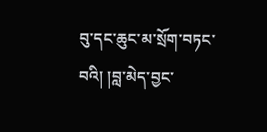བུ་དང་ཆུང་མ་སྲོག་བཏང་བའི། །བླ་མེད་བྱང་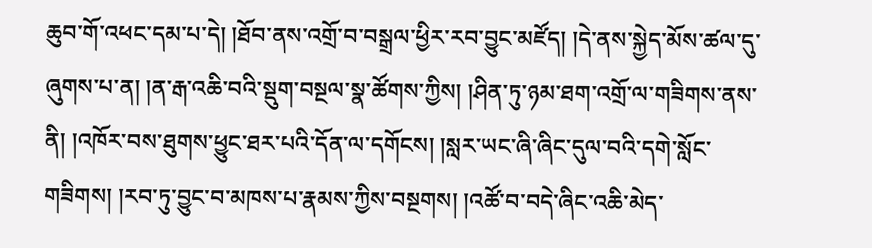ཆུབ་གོ་འཕང་དམ་པ་དེ། །ཐོབ་ནས་འགྲོ་བ་བསྒྲལ་ཕྱིར་རབ་བྱུང་མཛོད། །དེ་ནས་སྐྱེད་མོས་ཚལ་དུ་ཞུགས་པ་ན། །ན་རྒ་འཆི་བའི་སྡུག་བསྔལ་སྣ་ཚོགས་ཀྱིས། །ཤིན་ཏུ་ཉམ་ཐག་འགྲོ་ལ་གཟིགས་ནས་ནི། །འཁོར་བས་ཐུགས་ཕྱུང་ཐར་པའི་དོན་ལ་དགོངས། །སླར་ཡང་ཞི་ཞིང་དུལ་བའི་དགེ་སློང་གཟིགས། །རབ་ཏུ་བྱུང་བ་མཁས་པ་རྣམས་ཀྱིས་བསྔགས། །འཚོ་བ་བདེ་ཞིང་འཆི་མེད་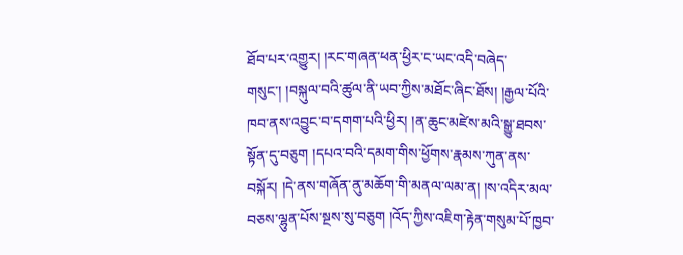ཐོབ་པར་འགྱུར། །རང་གཞན་ཕན་ཕྱིར་ང་ཡང་འདི་བཞེད་གསུང་། །བསྐུལ་བའི་ཚུལ་ནི་ཡབ་ཀྱིས་མཐོང་ཞིང་ཐོས། །རྒྱལ་པོའི་ཁབ་ནས་འབྱུང་བ་དགག་པའི་ཕྱིར། །ན་ཆུང་མཛེས་མའི་སྒྱུ་ཐབས་སྟོན་དུ་བཅུག །དཔའ་བའི་དམག་གིས་ཕྱོགས་རྣམས་ཀུན་ནས་བསྐོར། །དེ་ནས་གཞོན་ནུ་མཆོག་གི་མནལ་ལམ་ན། །ས་འདིར་མལ་བཅས་ལྷུན་པོས་སྔས་སུ་བཅུག །འོད་ཀྱིས་འཇིག་རྟེན་གསུམ་པོ་ཁྱབ་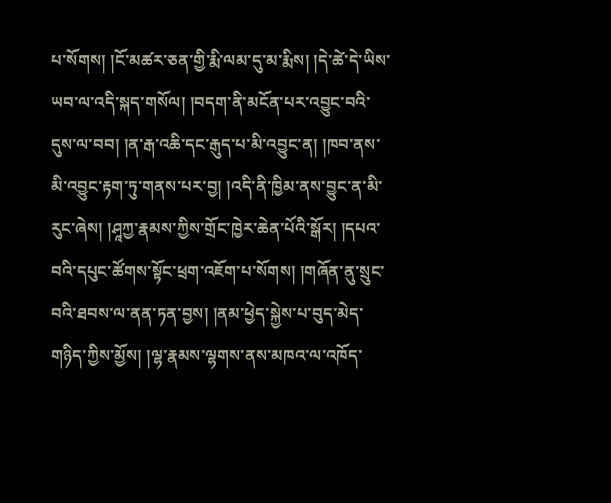པ་སོགས། །ངོ་མཚར་ཅན་གྱི་རྨི་ལམ་དུ་མ་རྨིས། །དེ་ཚེ་དེ་ཡིས་ཡབ་ལ་འདི་སྐད་གསོལ། །བདག་ནི་མངོན་པར་འབྱུང་བའི་དུས་ལ་བབ། །ན་རྒ་འཆི་དང་རྒུད་པ་མི་འབྱུང་ན། །ཁབ་ནས་མི་འབྱུང་རྟག་ཏུ་གནས་པར་བྱ། །འདི་ནི་ཁྱིམ་ནས་བྱུང་ན་མི་རུང་ཞེས། །ཤཱཀྱ་རྣམས་ཀྱིས་གྲོང་ཁྱེར་ཆེན་པོའི་སྒོར། །དཔའ་བའི་དཔུང་ཚོགས་སྟོང་ཕྲག་འཇོག་པ་སོགས། །གཞོན་ནུ་སྲུང་བའི་ཐབས་ལ་ནན་ཏན་བྱས། །ནམ་ཕྱེད་སྐྱེས་པ་བུད་མེད་གཉིད་ཀྱིས་མྱོས། །ལྷ་རྣམས་ལྷགས་ནས་མཁའ་ལ་འཁོད་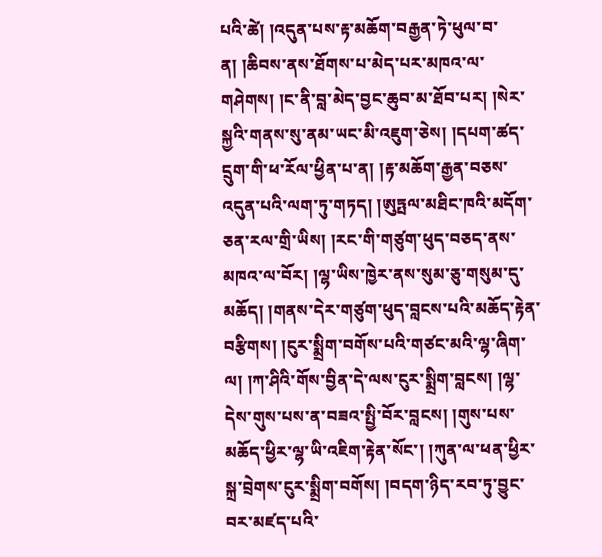པའི་ཚེ། །འདུན་པས་རྟ་མཆོག་བརྒྱན་ཏེ་ཕུལ་བ་ན། །ཆིབས་ནས་ཐོགས་པ་མེད་པར་མཁའ་ལ་གཤེགས། །ང་ནི་བླ་མེད་བྱང་ཆུབ་མ་ཐོབ་པར། །སེར་སྐྱའི་གནས་སུ་ནམ་ཡང་མི་འཇུག་ཅེས། །དཔག་ཚད་དྲུག་གི་ཕ་རོལ་ཕྱིན་པ་ན། །རྟ་མཆོག་རྒྱན་བཅས་འདུན་པའི་ལག་ཏུ་གཏད། །ཨུཏྤལ་མཐིང་ཁའི་མདོག་ཅན་རལ་གྲི་ཡིས། །རང་གི་གཙུག་ཕུད་བཅད་ནས་མཁའ་ལ་བོར། །ལྷ་ཡིས་ཁྱེར་ནས་སུམ་ཅུ་གསུམ་དུ་མཆོད། །གནས་དེར་གཙུག་ཕུད་བླངས་པའི་མཆོད་རྟེན་བརྩིགས། །ངུར་སྨྲིག་བགོས་པའི་གཙང་མའི་ལྷ་ཞིག་ལ། །ཀ་ཤིའི་གོས་བྱིན་དེ་ལས་ངུར་སྨྲིག་བླངས། །ལྷ་དེས་གུས་པས་ན་བཟའ་སྤྱི་བོར་བླངས། །གུས་པས་མཆོད་ཕྱིར་ལྷ་ཡི་འཇིག་རྟེན་སོང་། །ཀུན་ལ་ཕན་ཕྱིར་སྐྲ་བྲེགས་ངུར་སྨྲིག་བགོས། །བདག་ཉིད་རབ་ཏུ་བྱུང་བར་མཛད་པའི་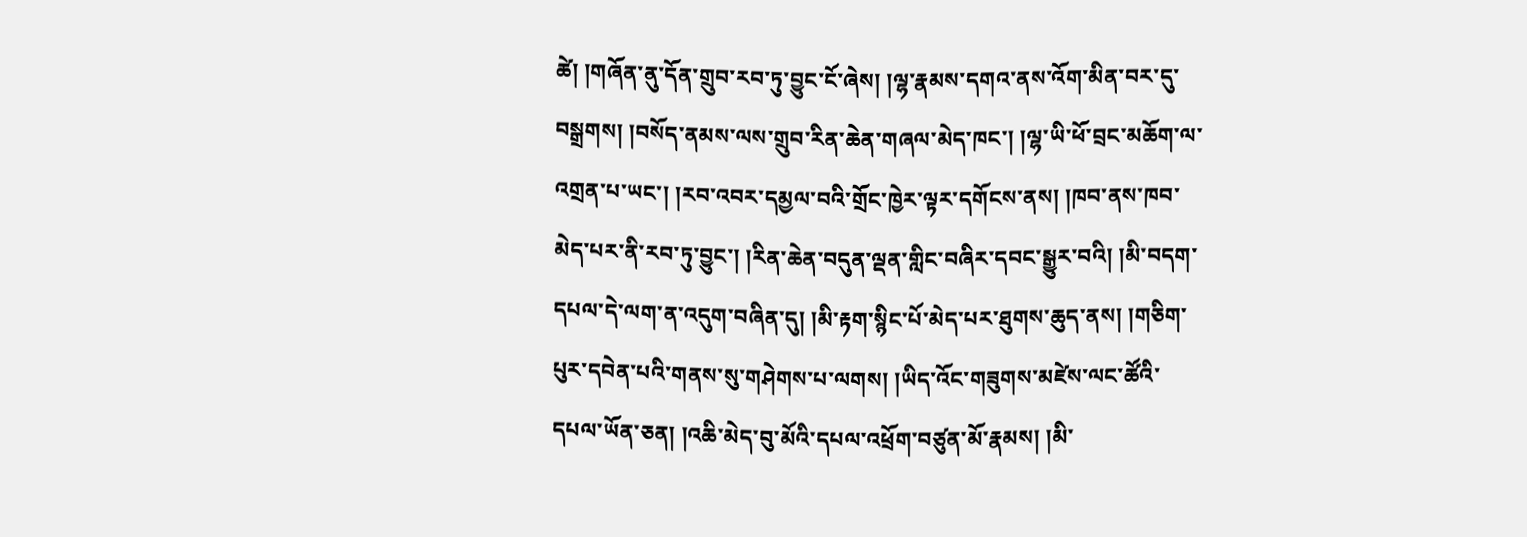ཚེ། །གཞོན་ནུ་དོན་གྲུབ་རབ་ཏུ་བྱུང་ངོ་ཞེས། །ལྷ་རྣམས་དགའ་ནས་འོག་མིན་བར་དུ་བསྒྲགས། །བསོད་ནམས་ལས་གྲུབ་རིན་ཆེན་གཞལ་མེད་ཁང་། །ལྷ་ཡི་ཕོ་བྲང་མཆོག་ལ་འགྲན་པ་ཡང་། །རབ་འབར་དམྱལ་བའི་གྲོང་ཁྱེར་ལྟར་དགོངས་ནས། །ཁབ་ནས་ཁབ་མེད་པར་ནི་རབ་ཏུ་བྱུང་། །རིན་ཆེན་བདུན་ལྡན་གླིང་བཞིར་དབང་སྒྱུར་བའི། །མི་བདག་དཔལ་དེ་ལག་ན་འདུག་བཞིན་དུ། །མི་རྟག་སྙིང་པོ་མེད་པར་ཐུགས་ཆུད་ནས། །གཅིག་པུར་དབེན་པའི་གནས་སུ་གཤེགས་པ་ལགས། །ཡིད་འོང་གཟུགས་མཛེས་ལང་ཚོའི་དཔལ་ཡོན་ཅན། །འཆི་མེད་བུ་མོའི་དཔལ་འཕྲོག་བཙུན་མོ་རྣམས། །མི་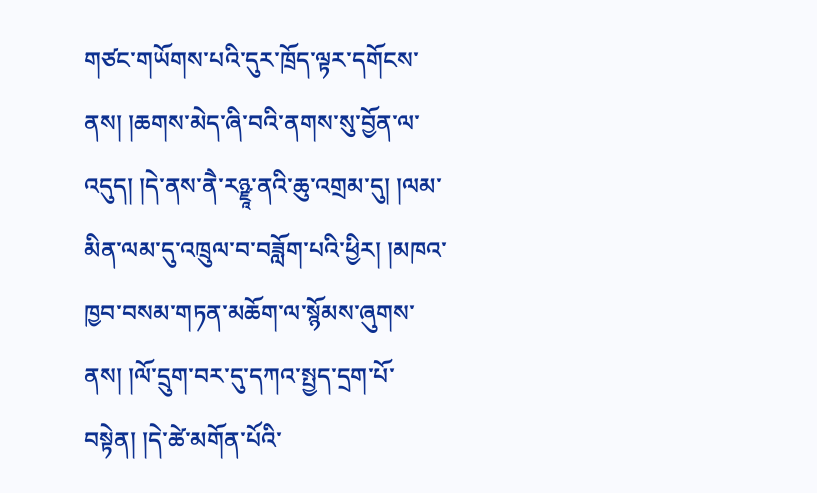གཙང་གཡོགས་པའི་དུར་ཁྲོད་ལྟར་དགོངས་ནས། །ཆགས་མེད་ཞི་བའི་ནགས་སུ་བྱོན་ལ་འདུད། །དེ་ནས་ནཻ་རཉྫཱ་ནའི་ཆུ་འགྲམ་དུ། །ལམ་མིན་ལམ་དུ་འཁྲུལ་བ་བཟློག་པའི་ཕྱིར། །མཁའ་ཁྱབ་བསམ་གཏན་མཆོག་ལ་སྙོམས་ཞུགས་ནས། །ལོ་དྲུག་བར་དུ་དཀའ་སྤྱད་དྲག་པོ་བསྟེན། །དེ་ཚེ་མགོན་པོའི་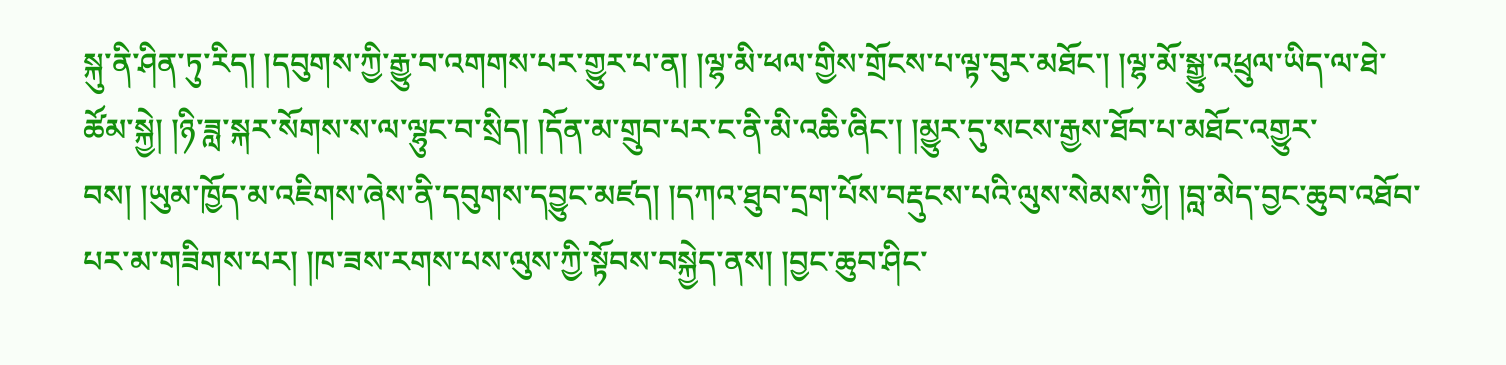སྐུ་ནི་ཤིན་ཏུ་རིད། །དབུགས་ཀྱི་རྒྱུ་བ་འགགས་པར་གྱུར་པ་ན། །ལྷ་མི་ཕལ་གྱིས་གྲོངས་པ་ལྟ་བུར་མཐོང་། །ལྷ་མོ་སྒྱུ་འཕྲུལ་ཡིད་ལ་ཐེ་ཚོམ་སྐྱེ། །ཉི་ཟླ་སྐར་སོགས་ས་ལ་ལྷུང་བ་སྲིད། །དོན་མ་གྲུབ་པར་ང་ནི་མི་འཆི་ཞིང་། །མྱུར་དུ་སངས་རྒྱས་ཐོབ་པ་མཐོང་འགྱུར་བས། །ཡུམ་ཁྱོད་མ་འཇིགས་ཞེས་ནི་དབུགས་དབྱུང་མཛད། །དཀའ་ཐུབ་དྲག་པོས་བརྡུངས་པའི་ལུས་སེམས་ཀྱི། །བླ་མེད་བྱང་ཆུབ་འཐོབ་པར་མ་གཟིགས་པར། །ཁ་ཟས་རགས་པས་ལུས་ཀྱི་སྟོབས་བསྐྱེད་ནས། །བྱང་ཆུབ་ཤིང་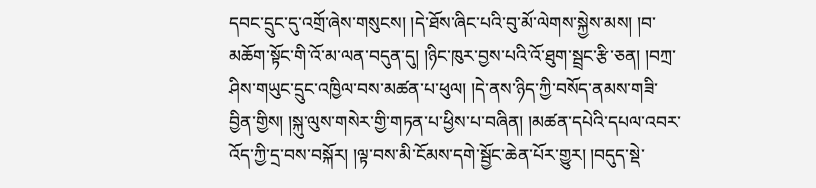དབང་དྲུང་དུ་འགྲོ་ཞེས་གསུངས། །དེ་ཐོས་ཞིང་པའི་བུ་མོ་ལེགས་སྐྱེས་མས། །བ་མཆོག་སྟོང་གི་འོ་མ་ལན་བདུན་དུ། །ཉིང་ཁུར་བྱས་པའི་འོ་ཐུག་སྦྲང་རྩི་ཅན། །བཀྲ་ཤིས་གཡུང་དྲུང་འཁྱིལ་བས་མཚན་པ་ཕུལ། །དེ་ནས་ཉིད་ཀྱི་བསོད་ནམས་གཟི་བྱིན་གྱིས། །སྐུ་ལུས་གསེར་གྱི་གཏན་པ་ཕྱིས་པ་བཞིན། །མཚན་དཔེའི་དཔལ་འབར་འོད་ཀྱི་དྲ་བས་བསྐོར། །ལྟ་བས་མི་ངོམས་དགེ་སྦྱོང་ཆེན་པོར་གྱུར། །བདུད་སྡེ་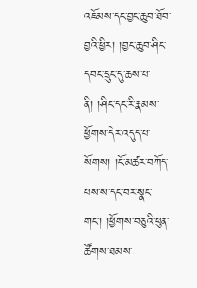འཇོམས་དང་བྱང་ཆུབ་ཐོབ་བྱའི་ཕྱིར། །བྱང་ཆུབ་ཤིང་དབང་དྲུང་དུ་ཆས་པ་ནི། །ཤིང་དང་རི་རྣམས་ཕྱོགས་དེར་འདུད་པ་སོགས། །ངོ་མཚར་བཀོད་པས་ས་དང་བར་སྣང་གང་། །ཕྱོགས་བཅུའི་ཕུན་ཚོགས་ཐམས་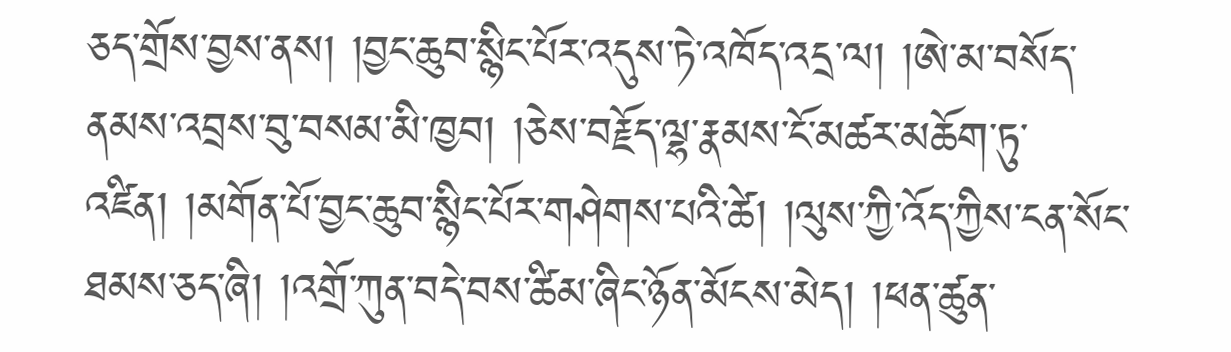ཅད་གྲོས་བྱས་ནས། །བྱང་ཆུབ་སྙིང་པོར་འདུས་ཏེ་འཁོད་འདྲ་ལ། །ཨེ་མ་བསོད་ནམས་འབྲས་བུ་བསམ་མི་ཁྱབ། །ཅེས་བརྗོད་ལྷ་རྣམས་ངོ་མཚར་མཆོག་ཏུ་འཛིན། །མགོན་པོ་བྱང་ཆུབ་སྙིང་པོར་གཤེགས་པའི་ཚེ། །ལུས་ཀྱི་འོད་ཀྱིས་ངན་སོང་ཐམས་ཅད་ཞི། །འགྲོ་ཀུན་བདེ་བས་ཚིམ་ཞིང་ཉོན་མོངས་མེད། །ཕན་ཚུན་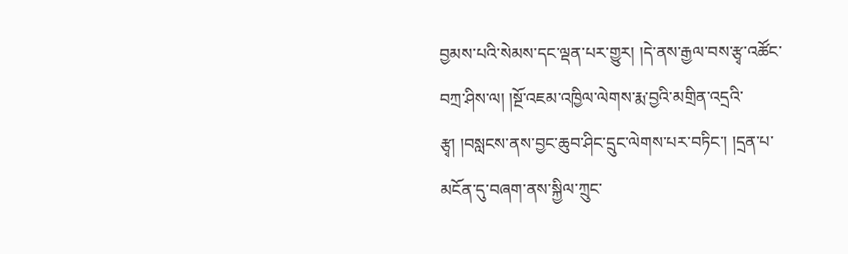བྱམས་པའི་སེམས་དང་ལྡན་པར་གྱུར། །དེ་ནས་རྒྱལ་བས་རྩྭ་འཚོང་བཀྲ་ཤིས་ལ། །སྔོ་འཇམ་འཁྱིལ་ལེགས་རྨ་བྱའི་མགྲིན་འདྲའི་རྩྭ། །བསླངས་ནས་བྱང་ཆུབ་ཤིང་དྲུང་ལེགས་པར་བཏིང་། །དྲན་པ་མངོན་དུ་བཞག་ནས་སྐྱིལ་ཀྲུང་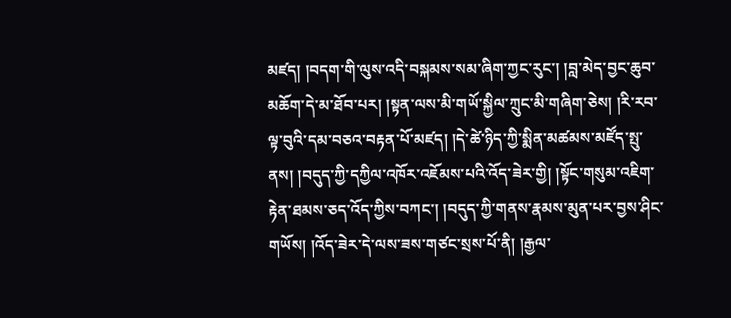མཛད། །བདག་གི་ལུས་འདི་བསྐམས་སམ་ཞིག་ཀྱང་རུང་། །བླ་མེད་བྱང་ཆུབ་མཆོག་དེ་མ་ཐོབ་པར། །སྟན་ལས་མི་གཡོ་སྐྱིལ་ཀྲུང་མི་གཞིག་ཅེས། །རི་རབ་ལྟ་བུའི་དམ་བཅའ་བརྟན་པོ་མཛད། །དེ་ཚེ་ཉིད་ཀྱི་སྨིན་མཚམས་མཛོད་སྤུ་ནས། །བདུད་ཀྱི་དཀྱིལ་འཁོར་འཇོམས་པའི་འོད་ཟེར་གྱི། །སྟོང་གསུམ་འཇིག་རྟེན་ཐམས་ཅད་འོད་ཀྱིས་བཀང་། །བདུད་ཀྱི་གནས་རྣམས་མུན་པར་བྱས་ཤིང་གཡོས། །འོད་ཟེར་དེ་ལས་ཟས་གཙང་སྲས་པོ་ནི། །རྒྱལ་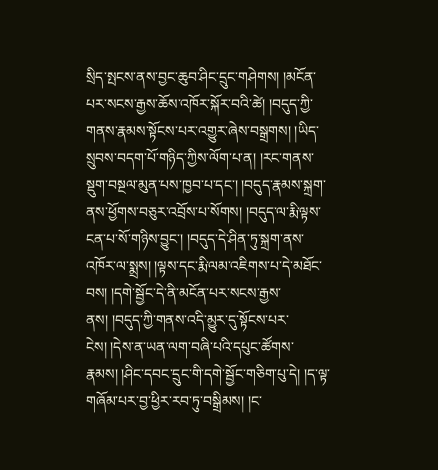སྲིད་སྤངས་ནས་བྱང་ཆུབ་ཤིང་དྲུང་གཤེགས། །མངོན་པར་སངས་རྒྱས་ཆོས་འཁོར་སྐོར་བའི་ཚེ། །བདུད་ཀྱི་གནས་རྣམས་སྟོངས་པར་འགྱུར་ཞེས་བསྒྲགས། །ཡིད་སྲུབས་བདག་པོ་གཉིད་ཀྱིས་ལོག་པ་ན། །རང་གནས་སྡུག་བསྔལ་མུན་པས་ཁྱབ་པ་དང་། །བདུད་རྣམས་སྐྲག་ནས་ཕྱོགས་བཅུར་འབྲོས་པ་སོགས། །བདུད་ལ་རྨི་ལྟས་ངན་པ་སོ་གཉིས་བྱུང་། །བདུད་དེ་ཤིན་ཏུ་སྐྲག་ནས་འཁོར་ལ་སྨྲས། །ལྟས་དང་རྨི་ལམ་འཇིགས་པ་དེ་མཐོང་བས། །དགེ་སྦྱོང་དེ་ནི་མངོན་པར་སངས་རྒྱས་ནས། །བདུད་ཀྱི་གནས་འདི་མྱུར་དུ་སྟོངས་པར་ངེས། །དེས་ན་ཡན་ལག་བཞི་པའི་དཔུང་ཚོགས་རྣམས། །ཤིང་དབང་དྲུང་གི་དགེ་སྦྱོང་གཅིག་པུ་དེ། །ད་ལྟ་གཞོམ་པར་བྱ་ཕྱིར་རབ་ཏུ་བསྒྲིམས། །ང་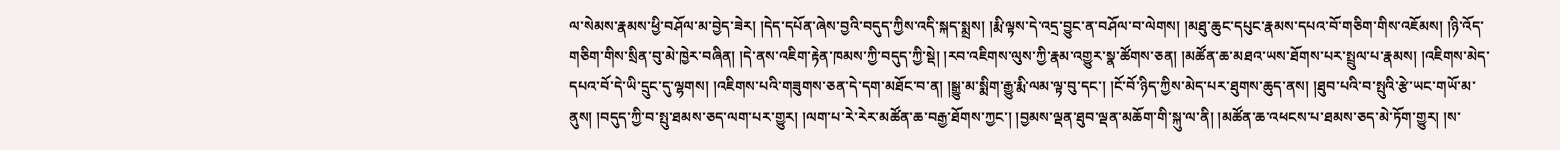ལ་སེམས་རྣམས་ཕྱི་བཤོལ་མ་བྱེད་ཟེར། །དེད་དཔོན་ཞེས་བྱའི་བདུད་ཀྱིས་འདི་སྐད་སྨྲས། །རྨི་ལྟས་དེ་འདྲ་བྱུང་ན་བཤོལ་བ་ལེགས། །མཐུ་ཆུང་དཔུང་རྣམས་དཔའ་བོ་གཅིག་གིས་འཇོམས། །ཉི་འོད་གཅིག་གིས་སྲིན་བུ་མེ་ཁྱེར་བཞིན། །དེ་ནས་འཇིག་རྟེན་ཁམས་ཀྱི་བདུད་ཀྱི་སྡེ། །རབ་འཇིགས་ལུས་ཀྱི་རྣམ་འགྱུར་སྣ་ཚོགས་ཅན། །མཚོན་ཆ་མཐའ་ཡས་ཐོགས་པར་སྤྲུལ་པ་རྣམས། །འཇིགས་མེད་དཔའ་བོ་དེ་ཡི་དྲུང་དུ་ལྷགས། །འཇིགས་པའི་གཟུགས་ཅན་དེ་དག་མཐོང་བ་ན། །སྒྱུ་མ་སྨིག་རྒྱུ་རྨི་ལམ་ལྟ་བུ་དང་། །ངོ་བོ་ཉིད་ཀྱིས་མེད་པར་ཐུགས་ཆུད་ནས། །ཐུབ་པའི་བ་སྤུའི་རྩེ་ཡང་གཡོ་མ་ནུས། །བདུད་ཀྱི་བ་སྤུ་ཐམས་ཅད་ལག་པར་གྱུར། །ལག་པ་རེ་རེར་མཚོན་ཆ་བརྒྱ་ཐོགས་ཀྱང་། །བྱམས་ལྡན་ཐུབ་ལྡན་མཆོག་གི་སྐུ་ལ་ནི། །མཚོན་ཆ་འཕངས་པ་ཐམས་ཅད་མེ་ཏོག་གྱུར། །ས་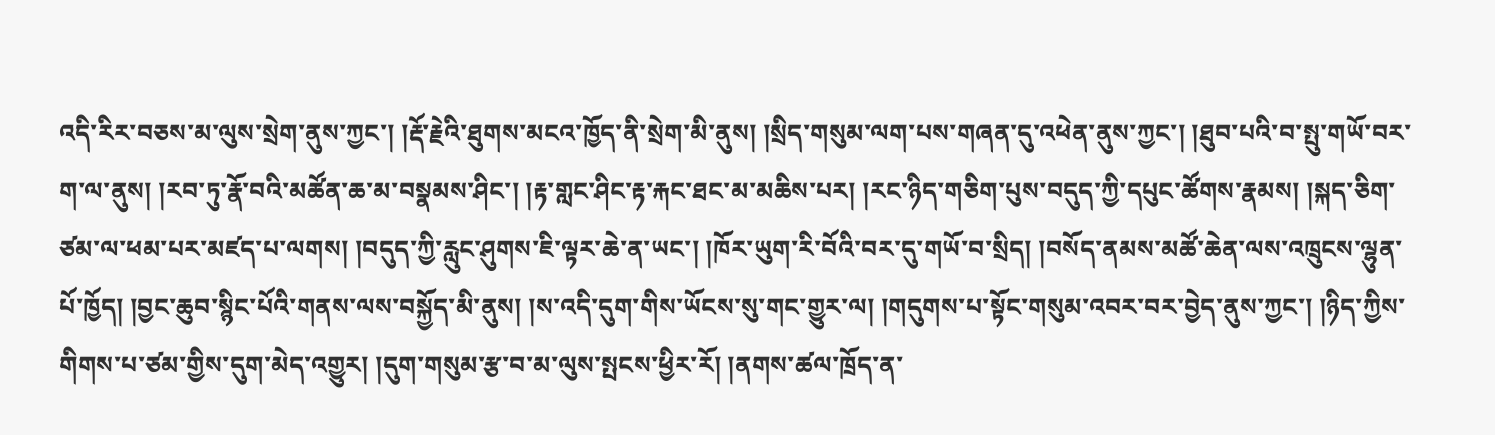འདི་རིར་བཅས་མ་ལུས་སྲེག་ནུས་ཀྱང་། །རྡོ་རྗེའི་ཐུགས་མངའ་ཁྱོད་ནི་སྲེག་མི་ནུས། །སྲིད་གསུམ་ལག་པས་གཞན་དུ་འཕེན་ནུས་ཀྱང་། །ཐུབ་པའི་བ་སྤུ་གཡོ་བར་ག་ལ་ནུས། །རབ་ཏུ་རྣོ་བའི་མཚོན་ཆ་མ་བསྣམས་ཤིང་། །རྟ་གླང་ཤིང་རྟ་རྐང་ཐང་མ་མཆིས་པར། །རང་ཉིད་གཅིག་པུས་བདུད་ཀྱི་དཔུང་ཚོགས་རྣམས། །སྐད་ཅིག་ཙམ་ལ་ཕམ་པར་མཛད་པ་ལགས། །བདུད་ཀྱི་རླུང་ཤུགས་ཇི་ལྟར་ཆེ་ན་ཡང་། །ཁོར་ཡུག་རི་བོའི་བར་དུ་གཡོ་བ་སྲིད། །བསོད་ནམས་མཚོ་ཆེན་ལས་འཁྲུངས་ལྷུན་པོ་ཁྱོད། །བྱང་ཆུབ་སྙིང་པོའི་གནས་ལས་བསྐྱོད་མི་ནུས། །ས་འདི་དུག་གིས་ཡོངས་སུ་གང་གྱུར་ལ། །གདུགས་པ་སྟོང་གསུམ་འབར་བར་བྱེད་ནུས་ཀྱང་། །ཉིད་ཀྱིས་གིགས་པ་ཙམ་གྱིས་དུག་མེད་འགྱུར། །དུག་གསུམ་རྩ་བ་མ་ལུས་སྤངས་ཕྱིར་རོ། །ནགས་ཚལ་ཁྲོད་ན་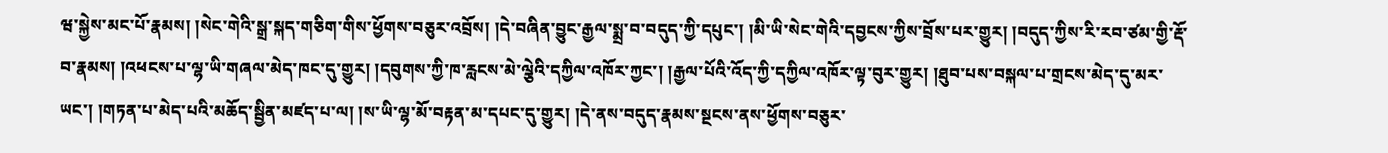ཝ་སྐྱེས་མང་པོ་རྣམས། །སེང་གེའི་སྒྲ་སྐད་གཅིག་གིས་ཕྱོགས་བཅུར་འབྲོས། །དེ་བཞིན་བྱུང་རྒྱལ་སྨྲ་བ་བདུད་ཀྱི་དཔུང་། །མི་ཡི་སེང་གེའི་དབྱངས་ཀྱིས་བྲོས་པར་གྱུར། །བདུད་ཀྱིས་རི་རབ་ཙམ་གྱི་རྡོ་བ་རྣམས། །འཕངས་པ་ལྷ་ཡི་གཞལ་མེད་ཁང་དུ་གྱུར། །དབུགས་ཀྱི་ཁ་རླངས་མེ་ལྕེའི་དཀྱིལ་འཁོར་ཀྱང་། །རྒྱལ་པོའི་འོད་ཀྱི་དཀྱིལ་འཁོར་ལྟ་བུར་གྱུར། །ཐུབ་པས་བསྐལ་པ་གྲངས་མེད་དུ་མར་ཡང་། །གཏན་པ་མེད་པའི་མཆོད་སྦྱིན་མཛད་པ་ལ། །ས་ཡི་ལྷ་མོ་བརྟན་མ་དཔང་དུ་གྱུར། །དེ་ནས་བདུད་རྣམས་སྔངས་ནས་ཕྱོགས་བཅུར་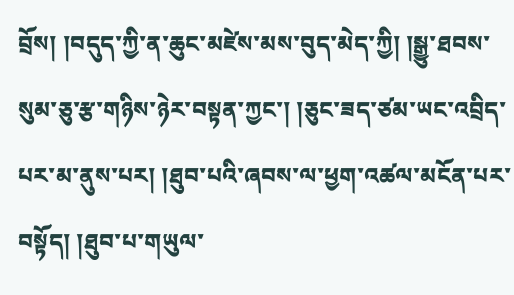བྲོས། །བདུད་ཀྱི་ན་ཆུང་མཛེས་མས་བུད་མེད་ཀྱི། །སྒྱུ་ཐབས་སུམ་ཅུ་རྩ་གཉིས་ཉེར་བསྟན་ཀྱང་། །ཅུང་ཟད་ཙམ་ཡང་འབྲིད་པར་མ་ནུས་པར། །ཐུབ་པའི་ཞབས་ལ་ཕྱག་འཚལ་མངོན་པར་བསྟོད། །ཐུབ་པ་གཡུལ་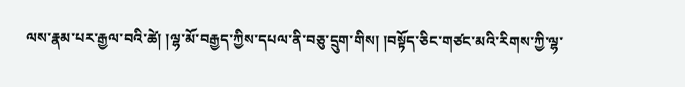ལས་རྣམ་པར་རྒྱལ་བའི་ཚེ། །ལྷ་མོ་བརྒྱད་ཀྱིས་དཔལ་ནི་བཅུ་དྲུག་གིས། །བསྟོད་ཅིང་གཙང་མའི་རིགས་ཀྱི་ལྷ་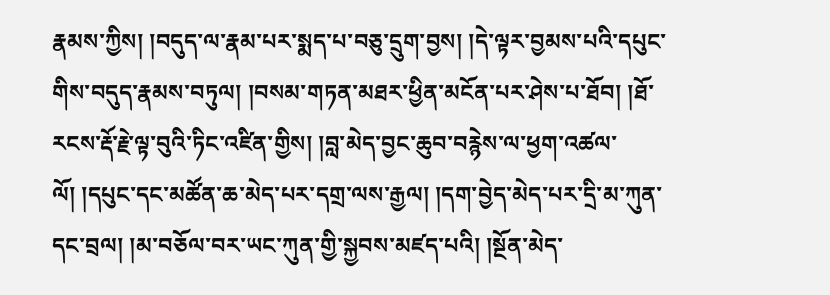རྣམས་ཀྱིས། །བདུད་ལ་རྣམ་པར་སྨད་པ་བཅུ་དྲུག་བྱས། །དེ་ལྟར་བྱམས་པའི་དཔུང་གིས་བདུད་རྣམས་བཏུལ། །བསམ་གཏན་མཐར་ཕྱིན་མངོན་པར་ཤེས་པ་ཐོབ། །ཐོ་རངས་རྡོ་རྗེ་ལྟ་བུའི་ཏིང་འཛིན་གྱིས། །བླ་མེད་བྱང་ཆུབ་བརྙེས་ལ་ཕྱག་འཚལ་ལོ། །དཔུང་དང་མཚོན་ཆ་མེད་པར་དགྲ་ལས་རྒྱལ། །དག་བྱེད་མེད་པར་དྲི་མ་ཀུན་དང་བྲལ། །མ་བཅོལ་བར་ཡང་ཀུན་གྱི་སྐྱབས་མཛད་པའི། །སྔོན་མེད་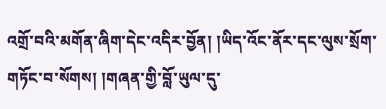འགྲོ་བའི་མགོན་ཞིག་དེང་འདིར་བྱོན། །ཡིད་འོང་ནོར་དང་ལུས་སྲོག་གཏོང་བ་སོགས། །གཞན་གྱི་བློ་ཡུལ་དུ་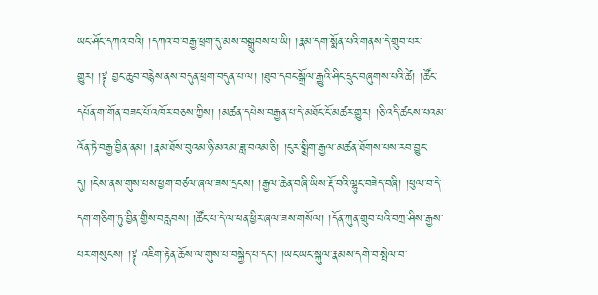ཡང་ཤོང་དཀའ་བའི། །དཀའ་བ་བརྒྱ་ཕྲག་དུ་མས་བསྒྲུབས་པ་ཡི། །རྣམ་དག་སྨོན་པའི་གནས་དེ་གྲུབ་པར་གྱུར། །༈ བྱང་ཆུབ་བརྙེས་ནས་བདུན་ཕྲག་བདུན་པ་ལ། །ཐུབ་དབང་སྒྲོལ་རྒྱུའི་ཤིང་དྲུང་བཞུགས་པའི་ཚེ། །ཚོང་དཔོན་ག་གོན་བཟང་པོ་འཁོར་བཅས་ཀྱིས། །མཚན་དཔེས་བརྒྱན་པ་དེ་མཐོང་ངོ་མཚར་གྱུར། །ཅི་འདི་ཚངས་པའམ་འོན་ཏེ་བརྒྱ་བྱིན་ནམ། །རྣམ་ཐོས་བུའམ་ཉི་མའམ་ཟླ་བའམ་ཅི། །ངུར་སྨྲིག་རྒྱལ་མཚན་ཐོགས་པས་རབ་བྱུང་དུ། །ངེས་ནས་གུས་པས་ཕྱག་བཙལ་ཞལ་ཟས་དྲངས། །རྒྱལ་ཆེན་བཞི་ཡིས་རྡོ་བའི་ལྷུང་བཟེད་བཞི། །ཕུལ་བ་དེ་དག་གཅིག་ཏུ་བྱིན་གྱིས་བརླབས། །ཚོང་པ་དེ་ལ་ཕན་ཕྱིར་ཞལ་ཟས་གསོལ། །དོན་ཀུན་གྲུབ་པའི་བཀྲ་ཤིས་རྒྱས་པར་གསུངས། །༈ འཇིག་རྟེན་ཆོས་ལ་གུས་པ་བསྐྱེད་པ་དང་། །ཡང་ཡང་སྐུལ་རྣམས་དགེ་བ་སྤེལ་བ་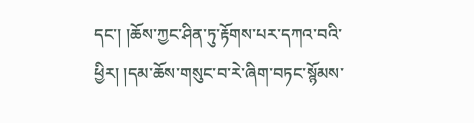དང་། །ཆོས་ཀྱང་ཤིན་ཏུ་རྟོགས་པར་དཀའ་བའི་ཕྱིར། །དམ་ཆོས་གསུང་བ་རེ་ཞིག་བཏང་སྙོམས་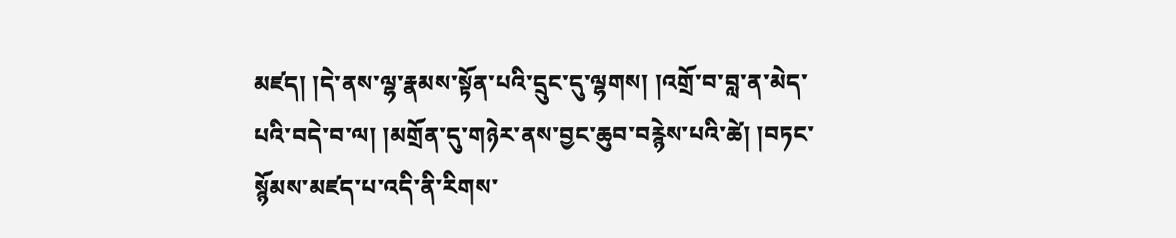མཛད། །དེ་ནས་ལྷ་རྣམས་སྟོན་པའི་དྲུང་དུ་ལྷགས། །འགྲོ་བ་བླ་ན་མེད་པའི་བདེ་བ་ལ། །མགྲོན་དུ་གཉེར་ནས་བྱང་ཆུབ་བརྙེས་པའི་ཚེ། །བཏང་སྙོམས་མཛད་པ་འདི་ནི་རིགས་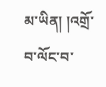མ་ཡིན། །འགྲོ་བ་ལོང་བ་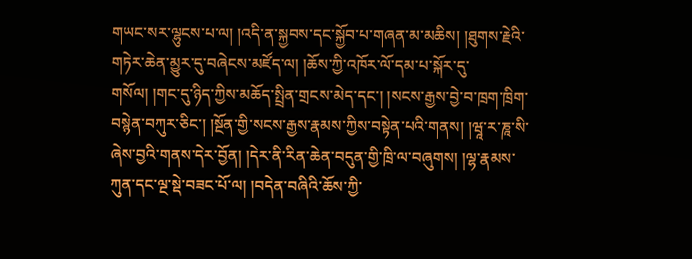གཡང་སར་ལྷུངས་པ་ལ། །འདི་ན་སྐྱབས་དང་སྐྱོབ་པ་གཞན་མ་མཆིས། །ཐུགས་རྗེའི་གཏེར་ཆེན་མྱུར་དུ་བཞེངས་མཛོད་ལ། །ཆོས་ཀྱི་འཁོར་ལོ་དམ་པ་སྐོར་དུ་གསོལ། །གང་དུ་ཉིད་ཀྱིས་མཆོད་སྤྲིན་གྲངས་མེད་དང་། །སངས་རྒྱས་བྱེ་བ་ཁྲག་ཁྲིག་བསྙེན་བཀུར་ཅིང་། །སྔོན་གྱི་སངས་རྒྱས་རྣམས་ཀྱིས་བསྟེན་པའི་གནས། །ཝཱ་ར་ཎཱ་སི་ཞེས་བྱའི་གནས་དེར་བྱོན། །དེར་ནི་རིན་ཆེན་བདུན་གྱི་ཁྲི་ལ་བཞུགས། །ལྷ་རྣམས་ཀུན་དང་ལྔ་སྡེ་བཟང་པོ་ལ། །བདེན་བཞིའི་ཆོས་ཀྱི་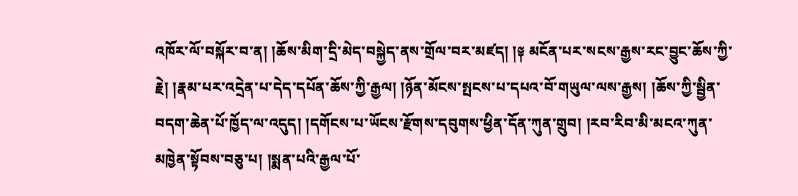འཁོར་ལོ་བསྐོར་བ་ན། །ཆོས་མིག་དྲི་མེད་བསྐྱེད་ནས་གྲོལ་བར་མཛད། །༈ མངོན་པར་སངས་རྒྱས་རང་བྱུང་ཆོས་ཀྱི་རྗེ། །རྣམ་པར་འདྲེན་པ་དེད་དཔོན་ཆོས་ཀྱི་རྒྱལ། །ཉོན་མོངས་སྤངས་པ་དཔའ་བོ་གཡུལ་ལས་རྒྱས། །ཆོས་ཀྱི་སྦྱིན་བདག་ཆེན་པོ་ཁྱོད་ལ་འདུད། །དགོངས་པ་ཡོངས་རྫོགས་དབུགས་ཕྱིན་དོན་ཀུན་གྲུབ། །རབ་རིབ་མི་མངའ་ཀུན་མཁྱེན་སྟོབས་བཅུ་པ། །སྨན་པའི་རྒྱལ་པོ་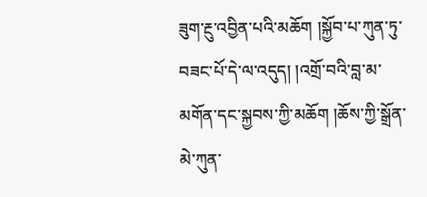ཟུག་རྔུ་འབྱིན་པའི་མཆོག །སྐྱོབ་པ་ཀུན་ཏུ་བཟང་པོ་དེ་ལ་འདུད། །འགྲོ་བའི་བླ་མ་མགོན་དང་སྐྱབས་ཀྱི་མཆོག །ཆོས་ཀྱི་སྒྲོན་མེ་ཀུན་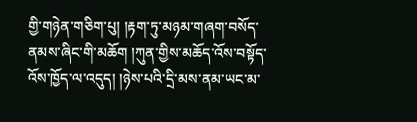གྱི་གཉེན་གཅིག་པུ། །རྟག་ཏུ་མཉམ་གཞག་བསོད་ནམས་ཞིང་གི་མཆོག །ཀུན་གྱིས་མཆོད་འོས་བསྟོད་འོས་ཁྱོད་ལ་འདུད། །ཉེས་པའི་དྲི་མས་ནམ་ཡང་མ་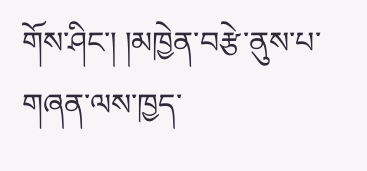གོས་ཤིང་། །མཁྱེན་བརྩེ་ནུས་པ་གཞན་ལས་ཁྱད་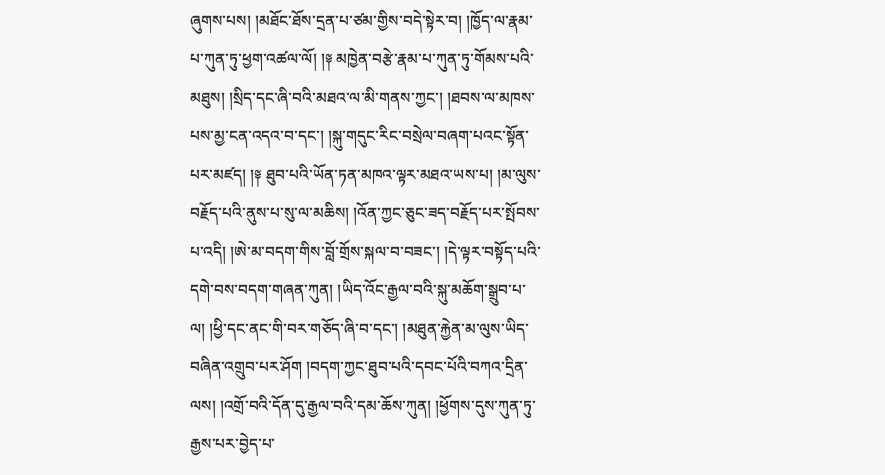ཞུགས་པས། །མཐོང་ཐོས་དྲན་པ་ཙམ་གྱིས་བདེ་སྟེར་བ། །ཁྱོད་ལ་རྣམ་པ་ཀུན་ཏུ་ཕྱག་འཚལ་ལོ། །༈ མཁྱེན་བརྩེ་རྣམ་པ་ཀུན་ཏུ་གོམས་པའི་མཐུས། །སྲིད་དང་ཞི་བའི་མཐའ་ལ་མི་གནས་ཀྱང་། །ཐབས་ལ་མཁས་པས་མྱ་ངན་འདའ་བ་དང་། །སྐུ་གདུང་རིང་བསྲེལ་བཞག་པའང་སྟོན་པར་མཛད། །༈ ཐུབ་པའི་ཡོན་ཏན་མཁའ་ལྟར་མཐའ་ཡས་པ། །མ་ལུས་བརྗོད་པའི་ནུས་པ་སུ་ལ་མཆིས། །འོན་ཀྱང་ཅུང་ཟད་བརྗོད་པར་སྤོབས་པ་འདི། །ཨེ་མ་བདག་གིས་བློ་གྲོས་སྐལ་བ་བཟང་། །དེ་ལྟར་བསྟོད་པའི་དགེ་བས་བདག་གཞན་ཀུན། །ཡིད་འོང་རྒྱལ་བའི་སྐུ་མཆོག་སྒྲུབ་པ་ལ། །ཕྱི་དང་ནང་གི་བར་གཅོད་ཞི་བ་དང་། །མཐུན་རྐྱེན་མ་ལུས་ཡིད་བཞིན་འགྲུབ་པར་ཤོག །བདག་ཀྱང་ཐུབ་པའི་དབང་པོའི་བཀའ་དྲིན་ལས། །འགྲོ་བའི་དོན་དུ་རྒྱལ་བའི་དམ་ཆོས་ཀུན། །ཕྱོགས་དུས་ཀུན་ཏུ་རྒྱས་པར་བྱེད་པ་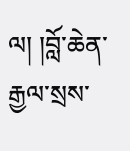ལ། །བློ་ཆེན་རྒྱལ་སྲས་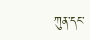ཀུན་དང་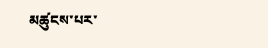མཚུངས་པར་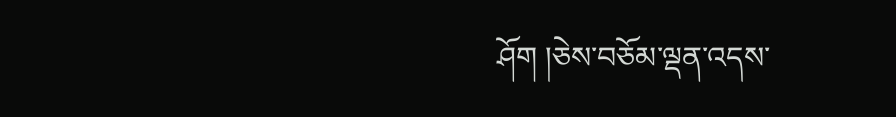ཤོག །ཅེས་བཅོམ་ལྡན་འདས་